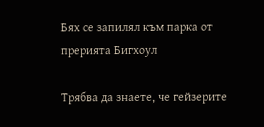Бях се запилял към парка от прерията Бигхоул

Трябва да знаете, че гейзерите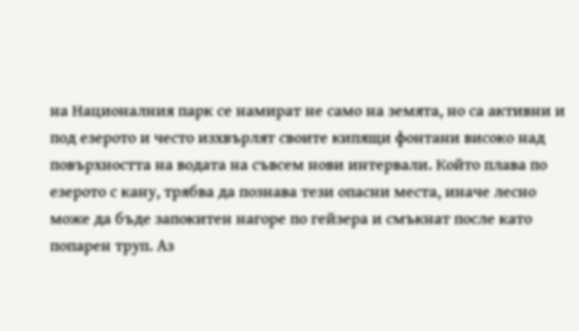на Националния парк се намират не само на земята, но са активни и под езерото и често изхвърлят своите кипящи фонтани високо над повърхността на водата на съвсем нови интервали. Който плава по езерото с кану, трябва да познава тези опасни места, иначе лесно може да бъде запокитен нагоре по гейзера и смъкнат после като попарен труп. Аз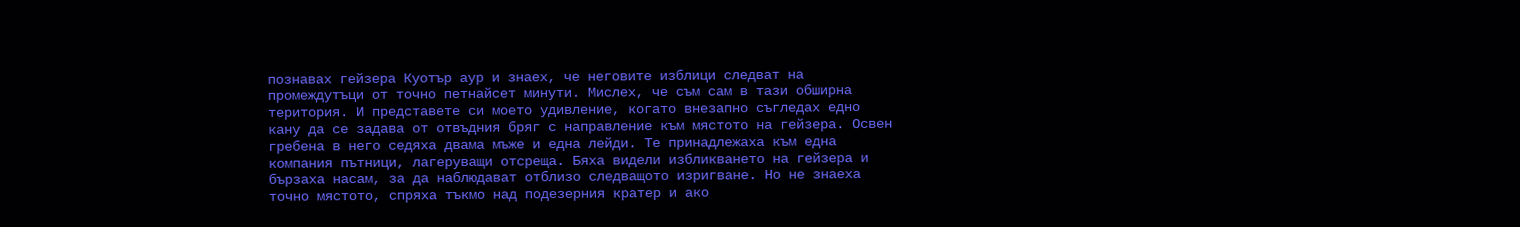познавах гейзера Куотър аур и знаех, че неговите изблици следват на промеждутъци от точно петнайсет минути. Мислех, че съм сам в тази обширна територия. И представете си моето удивление, когато внезапно съгледах едно кану да се задава от отвъдния бряг с направление към мястото на гейзера. Освен гребена в него седяха двама мъже и една лейди. Те принадлежаха към една компания пътници, лагеруващи отсреща. Бяха видели избликването на гейзера и бързаха насам, за да наблюдават отблизо следващото изригване. Но не знаеха точно мястото, спряха тъкмо над подезерния кратер и ако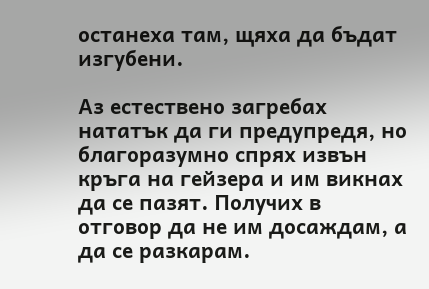останеха там, щяха да бъдат изгубени.

Аз естествено загребах нататък да ги предупредя, но благоразумно спрях извън кръга на гейзера и им викнах да се пазят. Получих в отговор да не им досаждам, а да се разкарам.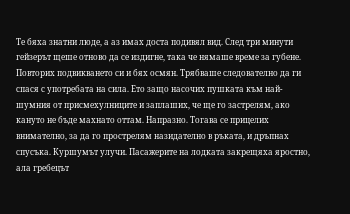Те бяха знатни люде, а аз имах доста подивял вид. След три минути гейзерът щеше отново да се издигне, така че нямаше време за губене. Повторих подвикването си и бях осмян. Трябваше следователно да ги спася с употребата на сила. Ето защо насочих пушката към най-шумния от присмехулниците и заплаших, че ще го застрелям, ако кануто не бъде махнато оттам. Напразно. Тогава се прицелих внимателно, за да го прострелям назидателно в ръката, и дръпнах спусъка. Куршумът улучи. Пасажерите на лодката закрещяха яростно, ала гребецът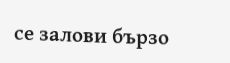се залови бързо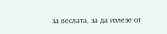за веслата, за да излезе от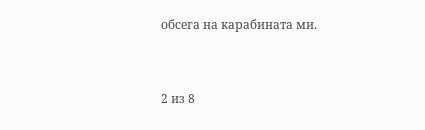обсега на карабината ми.



2 из 8